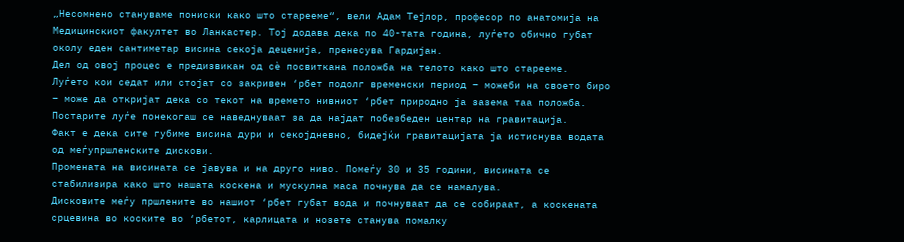„Несомнено стануваме пониски како што старееме“, вели Адам Тејлор, професор по анатомија на Медицинскиот факултет во Ланкастер. Тој додава дека по 40-тата година, луѓето обично губат околу еден сантиметар висина секоја деценија, пренесува Гардијан.
Дел од овој процес е предизвикан од сè посвиткана положба на телото како што старееме.
Луѓето кои седат или стојат со закривен ‘рбет подолг временски период – можеби на своето биро – може да откријат дека со текот на времето нивниот ‘рбет природно ја зазема таа положба.
Постарите луѓе понекогаш се наведнуваат за да најдат побезбеден центар на гравитација.
Факт е дека сите губиме висина дури и секојдневно, бидејќи гравитацијата ја истиснува водата од меѓупршленските дискови.
Промената на висината се јавува и на друго ниво. Помеѓу 30 и 35 години, висината се стабилизира како што нашата коскена и мускулна маса почнува да се намалува.
Дисковите меѓу пршлените во нашиот ‘рбет губат вода и почнуваат да се собираат, а коскената срцевина во коските во ‘рбетот, карлицата и нозете станува помалку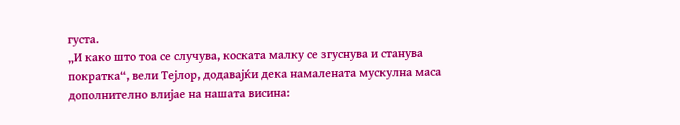густа.
„И како што тоа се случува, коската малку се згуснува и станува пократка“, вели Тејлор, додавајќи дека намалената мускулна маса дополнително влијае на нашата висина: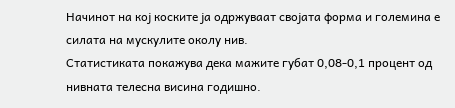Начинот на кој коските ја одржуваат својата форма и големина е силата на мускулите околу нив.
Статистиката покажува дека мажите губат 0,08-0,1 процент од нивната телесна висина годишно.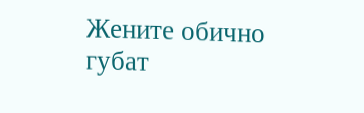Жените обично губат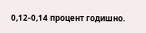0,12-0,14 процент годишно.